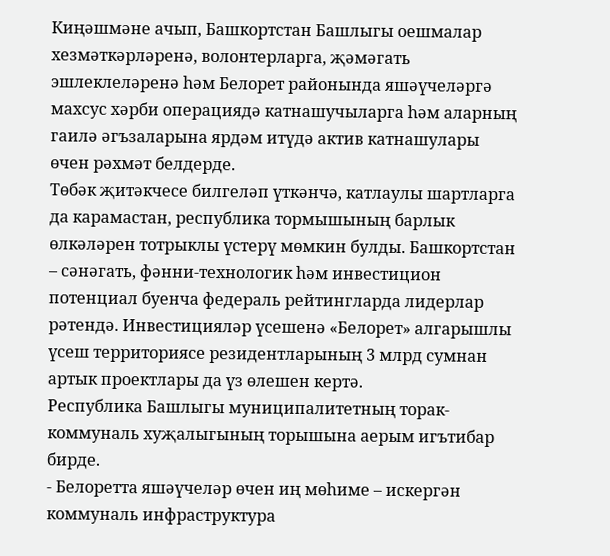Киңәшмәне ачып, Башкортстан Башлыгы оешмалар хезмәткәрләренә, волонтерларга, җәмәгать эшлеклеләренә һәм Белорет районында яшәүчеләргә махсус хәрби операциядә катнашучыларга һәм аларның гаилә әгъзаларына ярдәм итүдә актив катнашулары өчен рәхмәт белдерде.
Төбәк җитәкчесе билгеләп үткәнчә, катлаулы шартларга да карамастан, республика тормышының барлык өлкәләрен тотрыклы үстерү мөмкин булды. Башкортстан – сәнәгать, фәнни-технологик һәм инвестицион потенциал буенча федераль рейтингларда лидерлар рәтендә. Инвестицияләр үсешенә «Белорет» алгарышлы үсеш территориясе резидентларының 3 млрд сумнан артык проектлары да үз өлешен кертә.
Республика Башлыгы муниципалитетның торак-коммуналь хуҗалыгының торышына аерым игътибар бирде.
- Белоретта яшәүчеләр өчен иң мөһиме – искергән коммуналь инфраструктура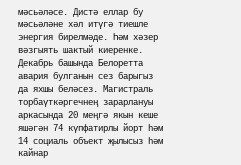мәсьәләсе. Дистә еллар бу мәсьәләне хәл итүгә тиешле энергия бирелмәде. Һәм хәзер вәзгыять шактый киеренке. Декабрь башында Белоретта авария булганын сез барыгыз да яхшы беләсез. Магистраль торбаүткәргечнең зарарлануы аркасында 20 меңгә якын кеше яшәгән 74 күпфатирлы йорт һәм 14 социаль объект җылысыз һәм кайнар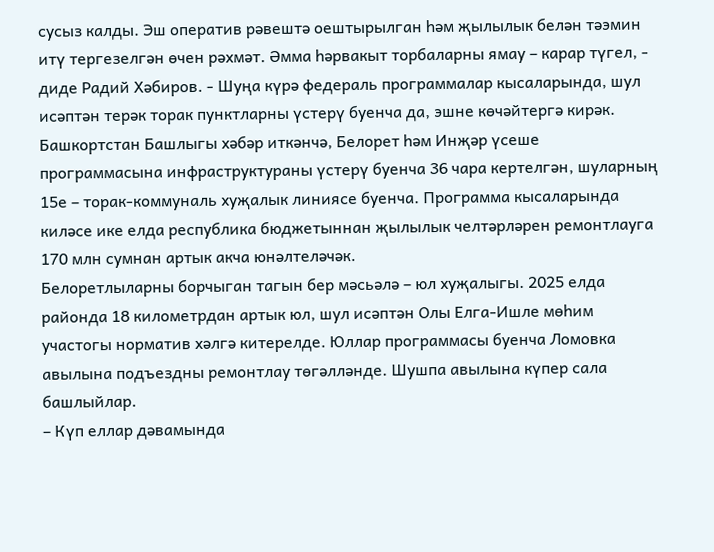сусыз калды. Эш оператив рәвештә оештырылган һәм җылылык белән тәэмин итү тергезелгән өчен рәхмәт. Әмма һәрвакыт торбаларны ямау – карар түгел, - диде Радий Хәбиров. - Шуңа күрә федераль программалар кысаларында, шул исәптән терәк торак пунктларны үстерү буенча да, эшне көчәйтергә кирәк.
Башкортстан Башлыгы хәбәр иткәнчә, Белорет һәм Инҗәр үсеше программасына инфраструктураны үстерү буенча 36 чара кертелгән, шуларның 15е – торак-коммуналь хуҗалык линиясе буенча. Программа кысаларында киләсе ике елда республика бюджетыннан җылылык челтәрләрен ремонтлауга 170 млн сумнан артык акча юнәлтеләчәк.
Белоретлыларны борчыган тагын бер мәсьәлә – юл хуҗалыгы. 2025 елда районда 18 километрдан артык юл, шул исәптән Олы Елга-Ишле мөһим участогы норматив хәлгә китерелде. Юллар программасы буенча Ломовка авылына подъездны ремонтлау төгәлләнде. Шушпа авылына күпер сала башлыйлар.
– Күп еллар дәвамында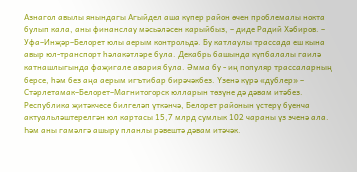Азнагол авылы янындагы Агыйдел аша күпер район өчен проблемалы нокта булып кала, аны финанслау мәсьәләсен карыйбыз, – диде Радий Хәбиров. – Уфа–Инҗәр–Белорет юлы аерым контрольдә. Бу катлаулы трассада еш кына авыр юл-транспорт һәлакәтләре була. Декабрь башында күпбалалы гаилә катнашлыгында фаҗигале авария була. Әмма бу - иң популяр трассаларның берсе, һәм без аңа аерым игътибар бирәчәкбез. Үзенә күрә «дублер» – Стәрлетамак–Белорет–Магнитогорск юлларын төзүне дә дәвам итәбез.
Республика җитәкчесе билгеләп үткәнчә, Белорет районын үстерү буенча актуальләштерелгән юл картасы 15,7 млрд сумлык 102 чараны үз эченә ала. Һәм аны гамәлгә ашыру планлы рәвештә дәвам итәчәк.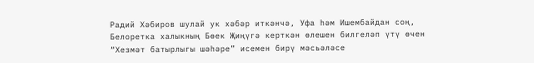Радий Хәбиров шулай ук хәбәр иткәнчә, Уфа һәм Ишембайдан соң, Белоретка халыкның Бөек Җиңүгә керткән өлешен билгеләп үтү өчен “Хезмәт батырлыгы шәһәре” исемен бирү мәсьәләсе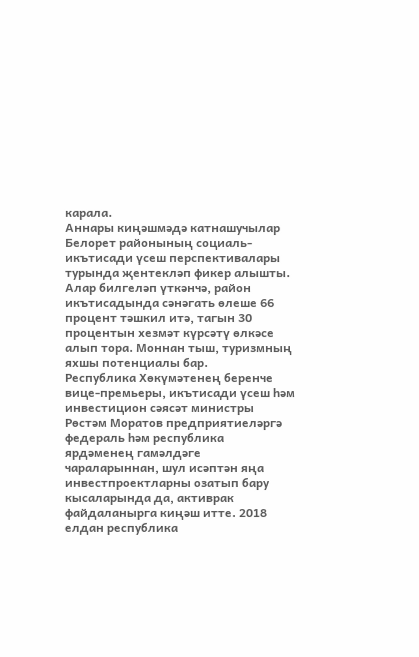карала.
Аннары киңәшмәдә катнашучылар Белорет районының социаль-икътисади үсеш перспективалары турында җентекләп фикер алышты. Алар билгеләп үткәнчә, район икътисадында сәнәгать өлеше 66 процент тәшкил итә, тагын 30 процентын хезмәт күрсәтү өлкәсе алып тора. Моннан тыш, туризмның яхшы потенциалы бар.
Республика Хөкүмәтенең беренче вице-премьеры, икътисади үсеш һәм инвестицион сәясәт министры Рөстәм Моратов предприятиеләргә федераль һәм республика ярдәменең гамәлдәге чараларыннан, шул исәптән яңа инвестпроектларны озатып бару кысаларында да, активрак файдаланырга киңәш итте. 2018 елдан республика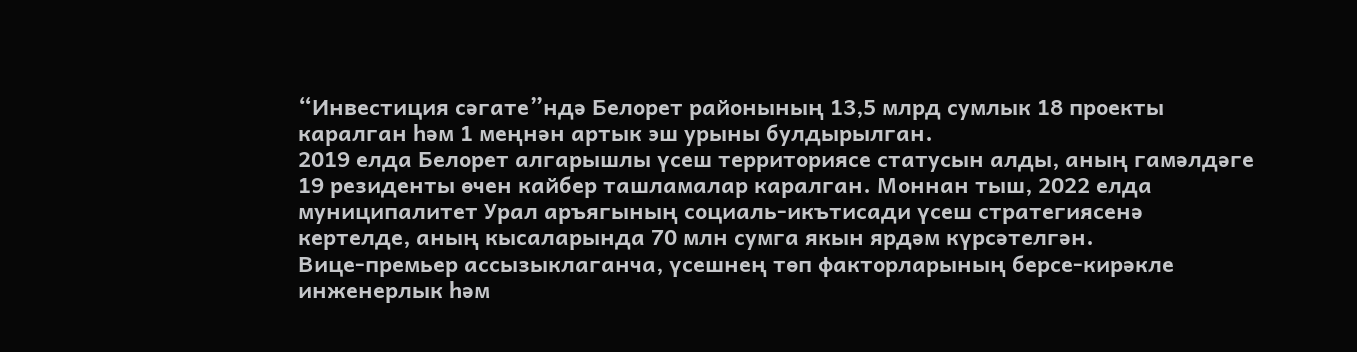“Инвестиция сәгате”ндә Белорет районының 13,5 млрд сумлык 18 проекты каралган һәм 1 меңнән артык эш урыны булдырылган.
2019 елда Белорет алгарышлы үсеш территориясе статусын алды, аның гамәлдәге 19 резиденты өчен кайбер ташламалар каралган. Моннан тыш, 2022 елда муниципалитет Урал аръягының социаль-икътисади үсеш стратегиясенә кертелде, аның кысаларында 70 млн сумга якын ярдәм күрсәтелгән.
Вице-премьер ассызыклаганча, үсешнең төп факторларының берсе-кирәкле инженерлык һәм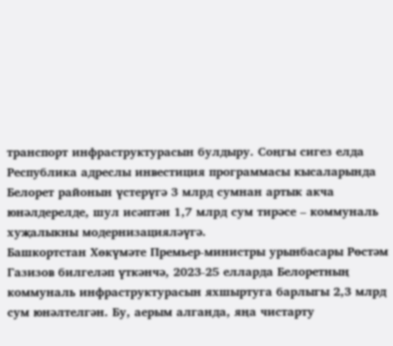транспорт инфраструктурасын булдыру. Соңгы сигез елда Республика адреслы инвестиция программасы кысаларында Белорет районын үстерүгә 3 млрд сумнан артык акча юнәлдерелде, шул исәптән 1,7 млрд сум тирәсе – коммуналь хуҗалыкны модернизацияләүгә.
Башкортстан Хөкүмәте Премьер-министры урынбасары Рөстәм Газизов билгеләп үткәнчә, 2023-25 елларда Белоретның коммуналь инфраструктурасын яхшыртуга барлыгы 2,3 млрд сум юнәлтелгән. Бу, аерым алганда, яңа чистарту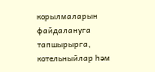корылмаларын файдалануга тапшырырга, котельныйлар һәм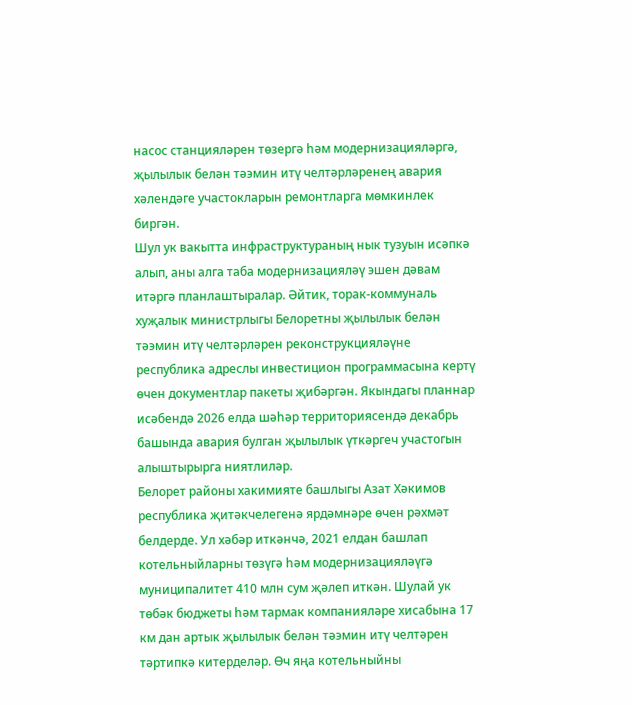насос станцияләрен төзергә һәм модернизацияләргә, җылылык белән тәэмин итү челтәрләренең авария хәлендәге участокларын ремонтларга мөмкинлек биргән.
Шул ук вакытта инфраструктураның нык тузуын исәпкә алып, аны алга таба модернизацияләү эшен дәвам итәргә планлаштыралар. Әйтик, торак-коммуналь хуҗалык министрлыгы Белоретны җылылык белән тәэмин итү челтәрләрен реконструкцияләүне республика адреслы инвестицион программасына кертү өчен документлар пакеты җибәргән. Якындагы планнар исәбендә 2026 елда шәһәр территориясендә декабрь башында авария булган җылылык үткәргеч участогын алыштырырга ниятлиләр.
Белорет районы хакимияте башлыгы Азат Хәкимов республика җитәкчелегенә ярдәмнәре өчен рәхмәт белдерде. Ул хәбәр иткәнчә, 2021 елдан башлап котельныйларны төзүгә һәм модернизацияләүгә муниципалитет 410 млн сум җәлеп иткән. Шулай ук төбәк бюджеты һәм тармак компанияләре хисабына 17 км дан артык җылылык белән тәэмин итү челтәрен тәртипкә китерделәр. Өч яңа котельныйны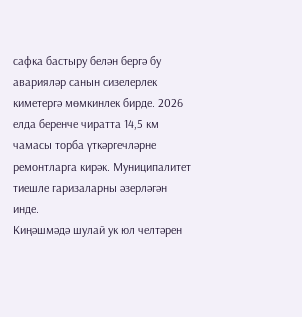сафка бастыру белән бергә бу аварияләр санын сизелерлек киметергә мөмкинлек бирде. 2026 елда беренче чиратта 14,5 км чамасы торба үткәргечләрне ремонтларга кирәк. Муниципалитет тиешле гаризаларны әзерләгән инде.
Киңәшмәдә шулай ук юл челтәрен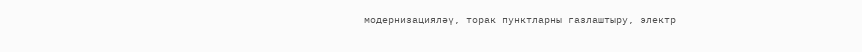модернизацияләү, торак пунктларны газлаштыру, электр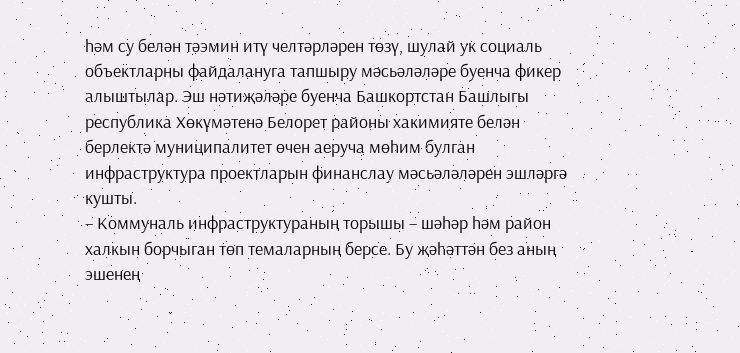һәм су белән тәэмин итү челтәрләрен төзү, шулай ук социаль объектларны файдалануга тапшыру мәсьәләләре буенча фикер алыштылар. Эш нәтиҗәләре буенча Башкортстан Башлыгы республика Хөкүмәтенә Белорет районы хакимияте белән берлектә муниципалитет өчен аеруча мөһим булган инфраструктура проектларын финанслау мәсьәләләрен эшләргә кушты.
– Коммуналь инфраструктураның торышы – шәһәр һәм район халкын борчыган төп темаларның берсе. Бу җәһәттән без аның эшенең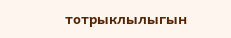тотрыклылыгын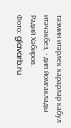тәэмин итәрлек карарлар кабул итәчәкбез, - дип йомгаклады Радий Хәбиров.
Фото: glavarb.ru